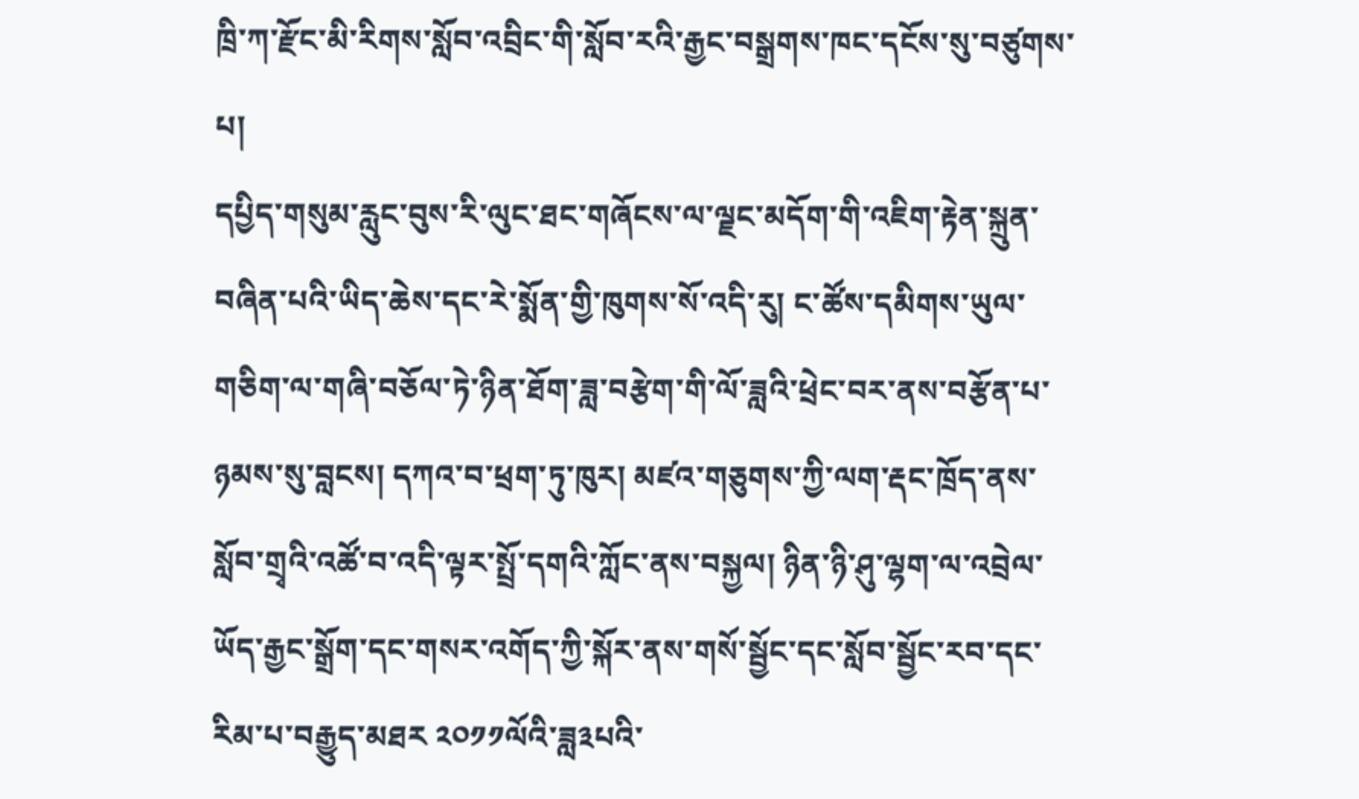ཁྲི་ཀ་རྫོང་མི་རིགས་སློབ་འབྲིང་གི་སློབ་རའི་རྒྱང་བསྒྲགས་ཁང་དངོས་སུ་བཙུགས་པ།
དཔྱིད་གསུམ་རླུང་བུས་རི་ལུང་ཐང་གཞོངས་ལ་ལྗང་མདོག་གི་འཇིག་རྟེན་སྐྲུན་བཞིན་པའི་ཡིད་ཆེས་དང་རེ་སྨོན་གྱི་ཁུགས་སོ་འདི་རུ། ང་ཚོས་དམིགས་ཡུལ་གཅིག་ལ་གཞི་བཅོལ་ཏེ་ཉིན་ཐོག་ཟླ་བརྩེག་གི་ལོ་ཟླའི་ཕྲེང་བར་ནས་བརྩོན་པ་ཉམས་སུ་བླངས། དཀའ་བ་ཕྲག་ཏུ་ཁུར། མཛའ་གཅུགས་ཀྱི་ལག་རྡང་ཁྲོད་ནས་སློབ་གྲྭའི་འཚོ་བ་འདི་ལྟར་སྤྲོ་དགའི་ཀློང་ནས་བསྐྱལ། ཉིན་ཉི་ཤུ་ལྷག་ལ་འབྲེལ་ཡོད་རྒྱང་སྒྲོག་དང་གསར་འགོད་ཀྱི་སྐོར་ནས་གསོ་སྦྱོང་དང་སློབ་སྦྱོང་རབ་དང་རིམ་པ་བརྒྱུད་མཐར ༢༠༡༡ལོའི་ཟླ༣པའི་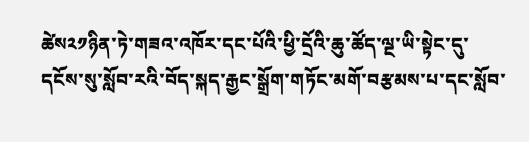ཚེས༢༡ཉིན་ཏེ་གཟའ་འཁོར་དང་པོའི་ཕྱི་དྲོའི་ཆུ་ཚོད་ལྔ་ཡི་སྟེང་དུ་དངོས་སུ་སློབ་རའི་བོད་སྐད་རྒྱང་སྒྲོག་གཏོང་མགོ་བརྩམས་པ་དང་སློབ་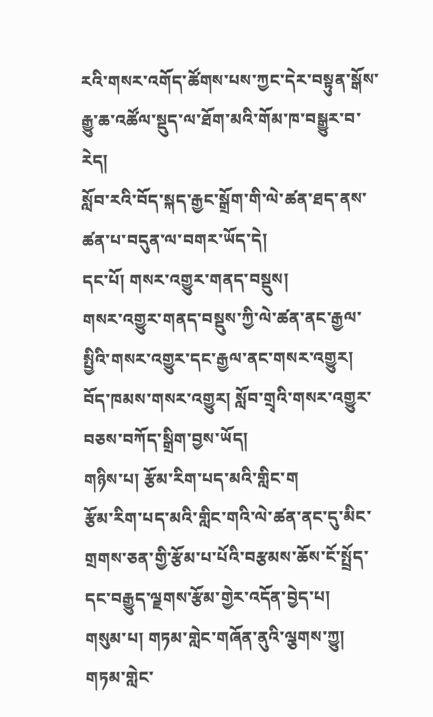རའི་གསར་འགོད་ཚོགས་པས་ཀྱང་དེར་བསྟུན་སྒོས་རྒྱུ་ཆ་འཚོལ་སྡུད་ལ་ཐོག་མའི་གོམ་ཁ་བསྒྱུར་བ་རེད།
སློབ་རའི་བོད་སྐད་རྒྱང་སྒྲོག་གི་ལེ་ཚན་ཐད་ནས་ཚན་པ་བདུན་ལ་བགར་ཡོད་དེ།
དང་པོ། གསར་འགྱུར་གནད་བསྡུས།
གསར་འགྱུར་གནད་བསྡུས་ཀྱི་ལེ་ཚན་ནང་རྒྱལ་སྤྱིའི་གསར་འགྱུར་དང་རྒྱལ་ནང་གསར་འགྱུར། བོད་ཁམས་གསར་འགྱུར། སློབ་གྲྭའི་གསར་འགྱུར་བཅས་བཀོད་སྒྲིག་བྱས་ཡོད།
གཉིས་པ། རྩོམ་རིག་པད་མའི་གླིང་ག
རྩོམ་རིག་པད་མའི་གླིང་གའི་ལེ་ཚན་ནང་དུ་མིང་གྲགས་ཅན་གྱི་རྩོམ་པ་པོའི་བརྩམས་ཆོས་ངོ་སྤྲོད་དང་བརྒྱུད་ལྗགས་རྩོམ་གྱེར་འདོན་བྱེད་པ།
གསུམ་པ། གཏམ་གླེང་གཞོན་ནུའི་ལྕགས་ཀྱུ།
གཏམ་གླེང་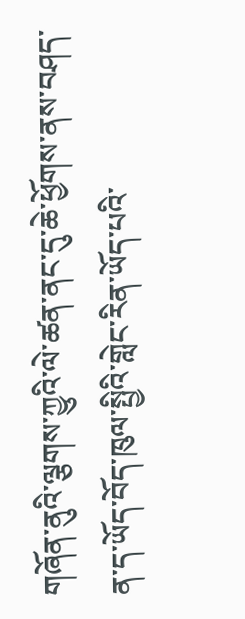གཞོན་ནུའི་ལྕགས་ཀྱུའི་ལེ་ཚན་ནང་དུ་ཆེ་ཕྱོགས་ནས་བཤད་ན་ད་ཡོད་བོད་ཁུལ་སྤྱིའི་གླེང་རིན་ཡོད་པའི་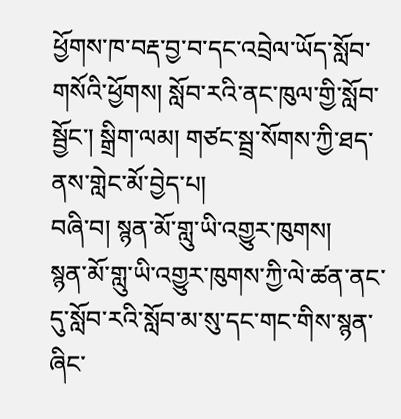ཕྱོགས་ཁ་བརྡ་བྱ་བ་དང་འབྲེལ་ཡོད་སློབ་གསོའི་ཕྱོགས། སློབ་རའི་ནང་ཁུལ་གྱི་སློབ་སྦྱོང་། སྒྲིག་ལམ། གཙང་སྦྲ་སོགས་ཀྱི་ཐད་ནས་གླེང་མོ་བྱེད་པ།
བཞི་བ། སྙན་མོ་གླུ་ཡི་འགྱུར་ཁུགས།
སྙན་མོ་གླུ་ཡི་འགྱུར་ཁུགས་ཀྱི་ལེ་ཚན་ནང་དུ་སློབ་རའི་སློབ་མ་སུ་དང་གང་གིས་སྙན་ཞིང་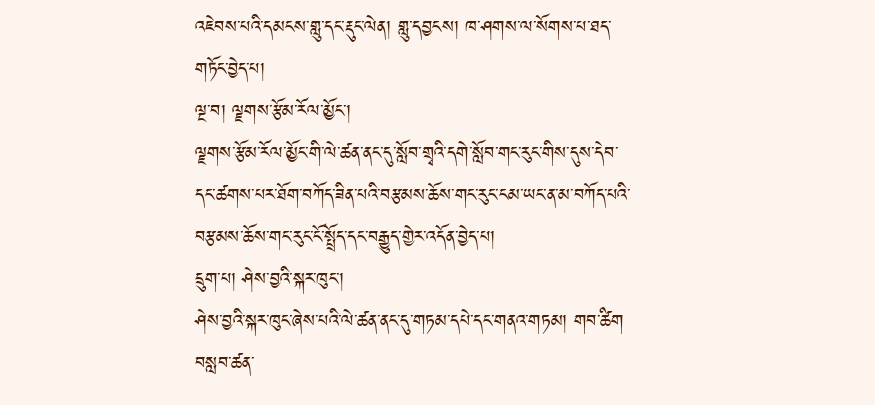འཇེབས་པའི་དམངས་གླུ་དང་རྡུང་ལེན། གླུ་དབྱངས། ཁ་ཤགས་ལ་སོགས་པ་ཐད་གཏོང་བྱེད་པ།
ལྔ་བ། ལྗགས་རྩོམ་རོལ་མྱོང་།
ལྗགས་རྩོམ་རོལ་མྱོང་གི་ལེ་ཚན་ནང་དུ་སློབ་གྲྭའི་དགེ་སློབ་གང་རུང་གིས་དུས་དེབ་དང་ཚགས་པར་ཐོག་བཀོད་ཟིན་པའི་བརྩམས་ཆོས་གང་རུང་ངམ་ཡང་ན་མ་བཀོད་པའི་བརྩམས་ཆོས་གང་རུང་ངོ་སྤྲོད་དང་བརྒྱུད་གྱེར་འདོན་བྱེད་པ།
དྲུག་པ། ཤེས་བྱའི་སྐར་ཁུང་།
ཤེས་བྱའི་སྐར་ཁུང་ཞེས་པའི་ལེ་ཚན་ནང་དུ་གཏམ་དཔེ་དང་གནའ་གཏམ། གབ་ཚིག བསླབ་ཚན་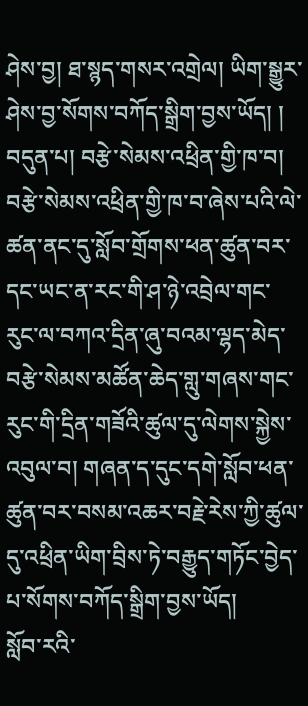ཤེས་བྱ། ཐ་སྙད་གསར་འགྲེལ། ཡིག་སྒྱུར་ཤེས་བྱ་སོགས་བཀོད་སྒྲིག་བྱས་ཡོད། །
བདུན་པ། བརྩེ་སེམས་འཕྲིན་གྱི་ཁ་བ།
བརྩེ་སེམས་འཕྲིན་གྱི་ཁ་བ་ཞེས་པའི་ལེ་ཚན་ནང་དུ་སློབ་གྲོགས་ཕན་ཚུན་བར་དང་ཡང་ན་རང་གི་ཤ་ཉེ་འབྲེལ་གང་རུང་ལ་བཀའ་དྲིན་ཞུ་བའམ་ལྷད་མེད་བརྩེ་སེམས་མཚོན་ཆེད་གླུ་གཞས་གང་རུང་གི་དྲིན་གཟོའི་ཚུལ་དུ་ལེགས་སྐྱེས་འབུལ་བ། གཞན་ད་དུང་དགེ་སློབ་ཕན་ཚུན་བར་བསམ་འཆར་བརྗེ་རེས་ཀྱི་ཚུལ་དུ་འཕྲིན་ཡིག་བྲིས་ཏེ་བརྒྱུད་གཏོང་བྱེད་པ་སོགས་བཀོད་སྒྲིག་བྱས་ཡོད།
སློབ་རའི་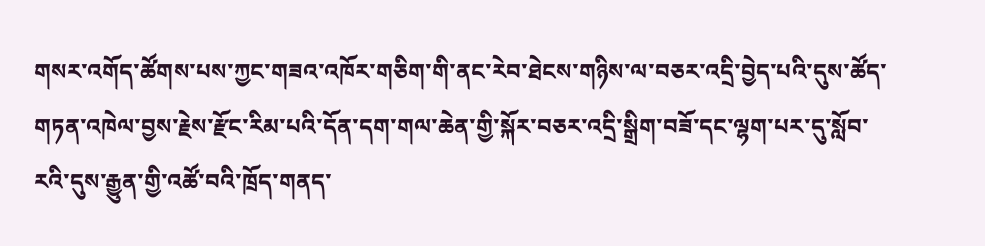གསར་འགོད་ཚོགས་པས་ཀྱང་གཟའ་འཁོར་གཅིག་གི་ནང་རེབ་ཐེངས་གཉིས་ལ་བཅར་འདྲི་བྱེད་པའི་དུས་ཚོད་གཏན་འཁེལ་བྱས་རྗེས་རྫོང་རིམ་པའི་དོན་དག་གལ་ཆེན་གྱི་སྐོར་བཅར་འདྲི་སྒྲིག་བཟོ་དང་ལྷག་པར་དུ་སློབ་རའི་དུས་རྒྱུན་གྱི་འཚོ་བའི་ཁྲོད་གནད་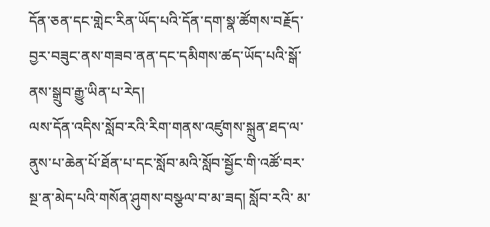དོན་ཅན་དང་གླེང་རིན་ཡོད་པའི་དོན་དག་སྣ་ཚོགས་བརྗོད་བྱར་བཟུང་ནས་གཟབ་ནན་དང་དམིགས་ཚད་ཡོད་པའི་སྒོ་ནས་སྒྲུབ་རྒྱུ་ཡིན་པ་རེད།
ལས་དོན་འདིས་སློབ་རའི་རིག་གནས་འཛུགས་སྐྲུན་ཐད་ལ་ནུས་པ་ཆེན་པོ་ཐོན་པ་དང་སློབ་མའི་སློབ་སྦྱོང་གི་འཚོ་བར་སྔ་ན་མེད་པའི་གསོན་ཤུགས་བསྩལ་བ་མ་ཟད། སློབ་རའི་ མ་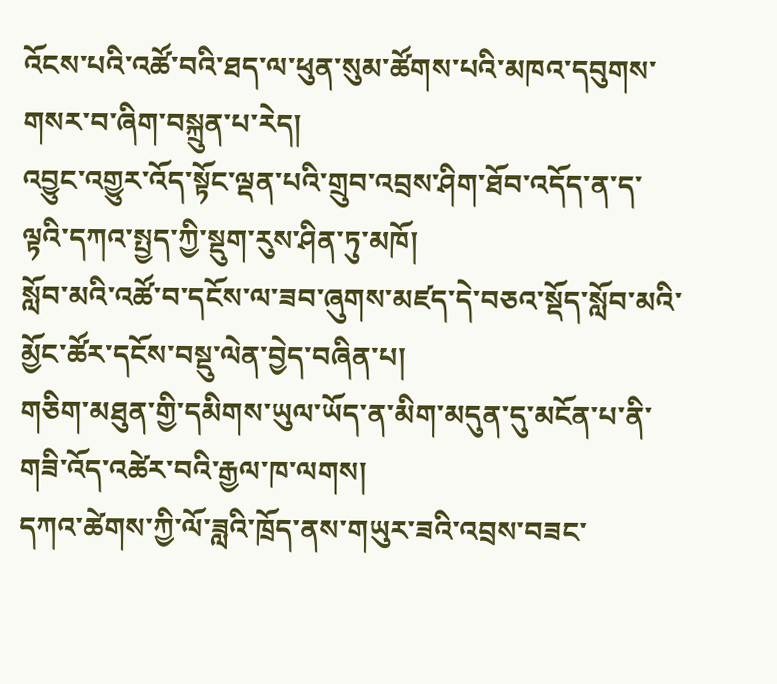འོངས་པའི་འཚོ་བའི་ཐད་ལ་ཕུན་སུམ་ཚོགས་པའི་མཁའ་དབུགས་གསར་བ་ཞིག་བསྐྲུན་པ་རེད།
འབྱུང་འགྱུར་འོད་སྟོང་ལྡན་པའི་གྲུབ་འབྲས་ཤིག་ཐོབ་འདོད་ན་ད་ལྟའི་དཀའ་སྤྱད་ཀྱི་སྡུག་རུས་ཤིན་ཏུ་མཁོ།
སློབ་མའི་འཚོ་བ་དངོས་ལ་ཟབ་ཞུགས་མཛད་དེ་བཅའ་སྡོད་སློབ་མའི་མྱོང་ཚོར་དངོས་བསྡུ་ལེན་བྱེད་བཞིན་པ།
གཅིག་མཐུན་གྱི་དམིགས་ཡུལ་ཡོད་ན་མིག་མདུན་དུ་མངོན་པ་ནི་གཟི་འོད་འཚེར་བའི་རྒྱལ་ཁ་ལགས།
དཀའ་ཚེགས་ཀྱི་ལོ་ཟླའི་ཁྲོད་ནས་གཡུར་ཟའི་འབྲས་བཟང་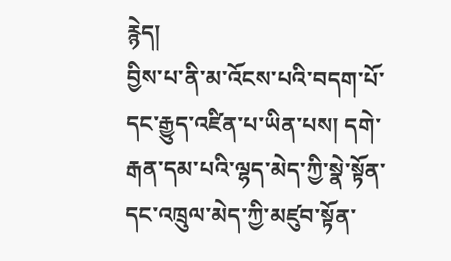རྙེད།
བྱིས་པ་ནི་མ་འོངས་པའི་བདག་པོ་དང་རྒྱུད་འཛིན་པ་ཡིན་པས། དགེ་རྒན་དམ་པའི་ལྷད་མེད་ཀྱི་སྣེ་སྟོན་དང་འཁྲུལ་མེད་ཀྱི་མཛུབ་སྟོན་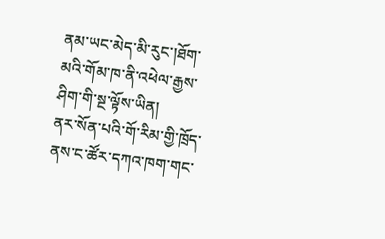ནམ་ཡང་མེད་མི་རུང་།ཐོག་མའི་གོམ་ཁ་ནི་འཕེལ་རྒྱས་ཤིག་གི་སྔ་ལྟོས་ཡིན།
ནར་སོན་པའི་གོ་རིམ་གྱི་ཁྲོད་ནས་ང་ཚོར་དཀའ་ཁག་གང་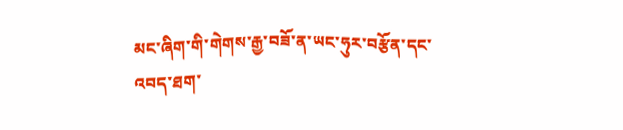མང་ཞིག་གི་གེགས་རྒྱ་བཟོ་ན་ཡང་ཧུར་བརྩོན་དང་འབད་ཐག་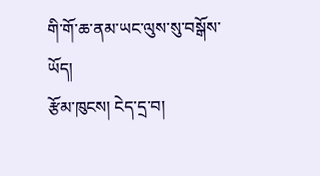གི་གོ་ཆ་ནམ་ཡང་ལུས་སུ་བསྒོས་ཡོད།
རྩོམ་ཁུངས། ངེད་དྲ་བ།